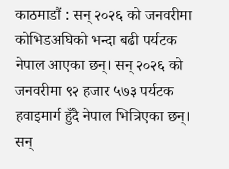काठमाडौं : सन् २०२६ को जनवरीमा कोभिडअघिको भन्दा बढी पर्यटक नेपाल आएका छन्। सन् २०२६ को जनवरीमा ९२ हजार ५७३ पर्यटक हवाइमार्ग हुँदै नेपाल भित्रिएका छन्। सन्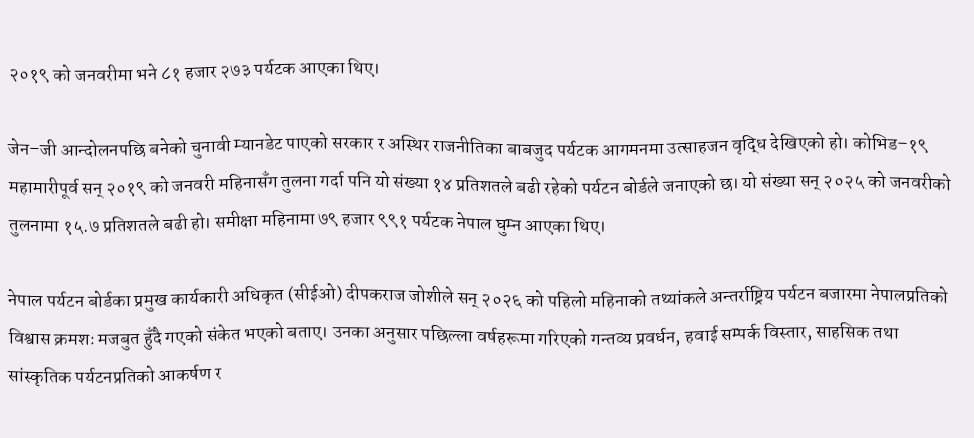२०१९ को जनवरीमा भने ८१ हजार २७३ पर्यटक आएका थिए।

जेन–जी आन्दोलनपछि बनेको चुनावी म्यानडेट पाएको सरकार र अस्थिर राजनीतिका बाबजुद पर्यटक आगमनमा उत्साहजन वृद्धि देखिएको हो। कोभिड–१९ महामारीपूर्व सन् २०१९ को जनवरी महिनासँग तुलना गर्दा पनि यो संख्या १४ प्रतिशतले बढी रहेको पर्यटन बोर्डले जनाएको छ। यो संख्या सन् २०२५ को जनवरीको तुलनामा १५.७ प्रतिशतले बढी हो। समीक्षा महिनामा ७९ हजार ९९१ पर्यटक नेपाल घुम्न आएका थिए।

नेपाल पर्यटन बोर्डका प्रमुख कार्यकारी अधिकृत (सीईओ) दीपकराज जोशीले सन् २०२६ को पहिलो महिनाको तथ्यांकले अन्तर्राष्ट्रिय पर्यटन बजारमा नेपालप्रतिको विश्वास क्रमशः मजबुत हुँदै गएको संकेत भएको बताए। उनका अनुसार पछिल्ला वर्षहरूमा गरिएको गन्तव्य प्रवर्धन, हवाई सम्पर्क विस्तार, साहसिक तथा सांस्कृतिक पर्यटनप्रतिको आकर्षण र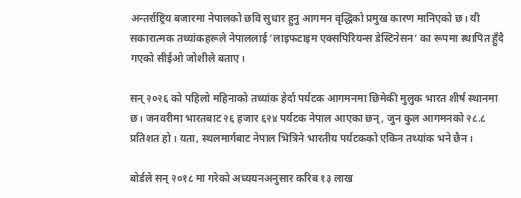अन्तर्राष्ट्रिय बजारमा नेपालको छवि सुधार हुनु आगमन वृद्धिको प्रमुख कारण मानिएको छ। यी सकारात्मक तथ्यांकहरूले नेपाललाई ‘लाइफटाइम एक्सपिरियन्स डेस्टिनेसन’ का रूपमा स्थापित हुँदै गएको सीईओ जोशीले बताए।

सन् २०२६ को पहिलो महिनाको तथ्यांक हेर्दा पर्यटक आगमनमा छिमेकी मुलुक भारत शीर्ष स्थानमा छ। जनवरीमा भारतबाट २६ हजार ६२४ पर्यटक नेपाल आएका छन्, जुन कुल आगमनको २८.८ प्रतिशत हो। यता, स्थलमार्गबाट नेपाल भित्रिने भारतीय पर्यटकको एकिन तथ्यांक भने छैन।

बोर्डले सन् २०१८ मा गरेको अध्ययनअनुसार करिब १३ लाख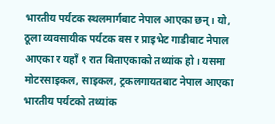भारतीय पर्यटक स्थलमार्गबाट नेपाल आएका छन्। यो, ठूला व्यवसायीक पर्यटक बस र प्राइभेट गाडीबाट नेपाल आएका र यहाँ १ रात बिताएकाको तथ्यांक हो। यसमा मोटरसाइकल, साइकल, ट्रकलगायतबाट नेपाल आएका भारतीय पर्यटको तथ्यांक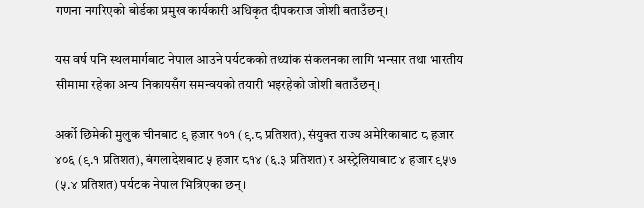गणना नगरिएको बोर्डका प्रमुख कार्यकारी अधिकृत दीपकराज जोशी बताउँछन्।

यस वर्ष पनि स्थलमार्गबाट नेपाल आउने पर्यटकको तथ्यांक संकलनका लागि भन्सार तथा भारतीय सीमामा रहेका अन्य निकायसँग समन्वयको तयारी भइरहेको जोशी बताउँछन्।

अर्को छिमेकी मुलुक चीनबाट ९ हजार १०१ (९.८ प्रतिशत), संयुक्त राज्य अमेरिकाबाट ८ हजार ४०६ (९.१ प्रतिशत), बंगलादेशबाट ५ हजार ८१४ (६.३ प्रतिशत) र अस्ट्रेलियाबाट ४ हजार ९५७ (५.४ प्रतिशत) पर्यटक नेपाल भित्रिएका छन्।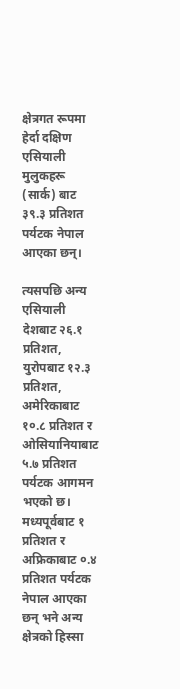क्षेत्रगत रूपमा हेर्दा दक्षिण एसियाली मुलुकहरू (सार्क) बाट ३९.३ प्रतिशत पर्यटक नेपाल आएका छन्।

त्यसपछि अन्य एसियाली देशबाट २६.१ प्रतिशत, युरोपबाट १२.३ प्रतिशत, अमेरिकाबाट १०.८ प्रतिशत र ओसियानियाबाट ५.७ प्रतिशत पर्यटक आगमन भएको छ। मध्यपूर्वबाट १ प्रतिशत र अफ्रिकाबाट ०.४ प्रतिशत पर्यटक नेपाल आएका छन् भने अन्य क्षेत्रको हिस्सा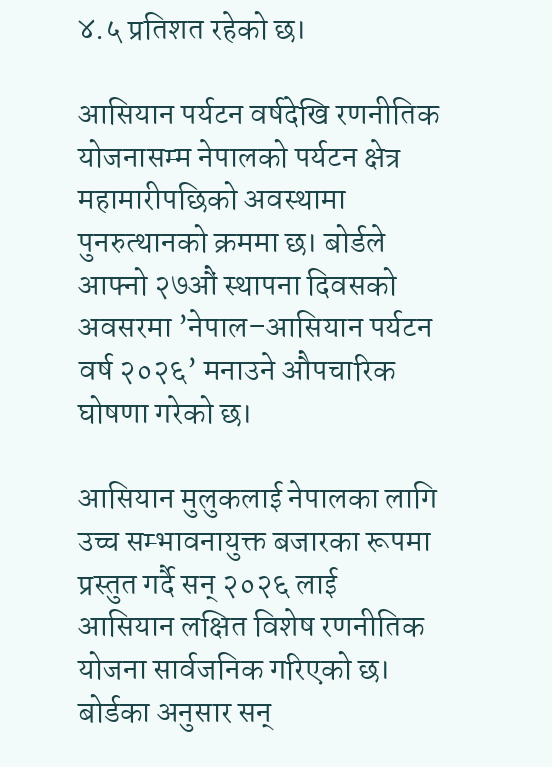४.५ प्रतिशत रहेको छ।

आसियान पर्यटन वर्षदेखि रणनीतिक योजनासम्म नेपालको पर्यटन क्षेत्र महामारीपछिको अवस्थामा पुनरुत्थानको क्रममा छ। बोर्डले आफ्नो २७औं स्थापना दिवसको अवसरमा ’नेपाल–आसियान पर्यटन वर्ष २०२६’ मनाउने औपचारिक घोषणा गरेको छ।

आसियान मुलुकलाई नेपालका लागि उच्च सम्भावनायुक्त बजारका रूपमा प्रस्तुत गर्दै सन् २०२६ लाई आसियान लक्षित विशेष रणनीतिक योजना सार्वजनिक गरिएको छ। बोर्डका अनुसार सन्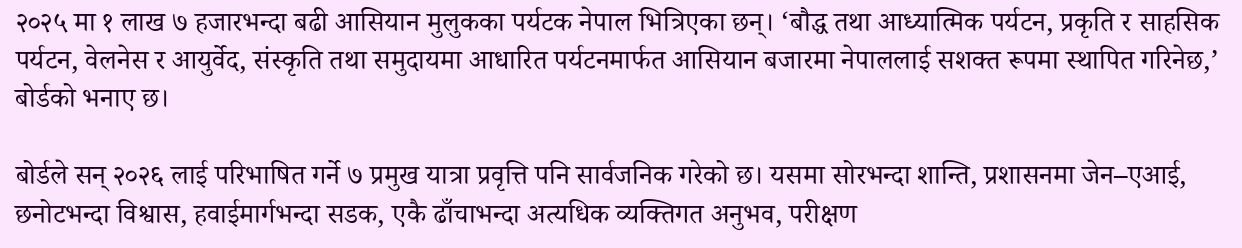२०२५ मा १ लाख ७ हजारभन्दा बढी आसियान मुलुकका पर्यटक नेपाल भित्रिएका छन्। ‘बौद्ध तथा आध्यात्मिक पर्यटन, प्रकृति र साहसिक पर्यटन, वेलनेस र आयुर्वेद, संस्कृति तथा समुदायमा आधारित पर्यटनमार्फत आसियान बजारमा नेपाललाई सशक्त रूपमा स्थापित गरिनेछ,’ बोर्डको भनाए छ।

बोर्डले सन् २०२६ लाई परिभाषित गर्ने ७ प्रमुख यात्रा प्रवृत्ति पनि सार्वजनिक गरेको छ। यसमा सोरभन्दा शान्ति, प्रशासनमा जेन–एआई, छनोटभन्दा विश्वास, हवाईमार्गभन्दा सडक, एकै ढाँचाभन्दा अत्यधिक व्यक्तिगत अनुभव, परीक्षण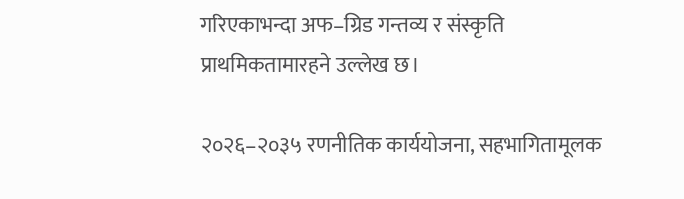गरिएकाभन्दा अफ–ग्रिड गन्तव्य र संस्कृति प्राथमिकतामारहने उल्लेख छ।

२०२६–२०३५ रणनीतिक कार्ययोजना, सहभागितामूलक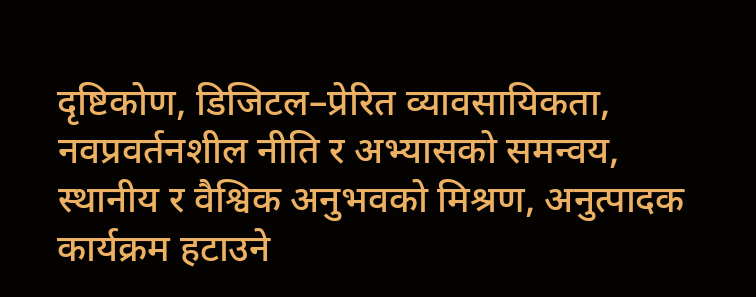दृष्टिकोण, डिजिटल–प्रेरित व्यावसायिकता, नवप्रवर्तनशील नीति र अभ्यासको समन्वय, स्थानीय र वैश्विक अनुभवको मिश्रण, अनुत्पादक कार्यक्रम हटाउने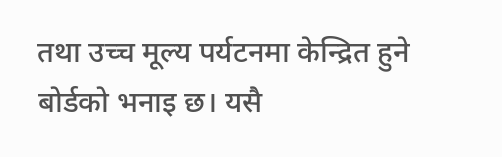तथा उच्च मूल्य पर्यटनमा केन्द्रित हुने बोर्डको भनाइ छ। यसै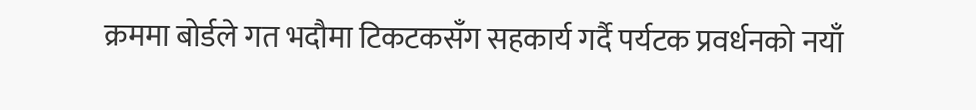क्रममा बोर्डले गत भदौमा टिकटकसँग सहकार्य गर्दै पर्यटक प्रवर्धनको नयाँ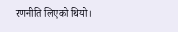रणनीति लिएको थियो।